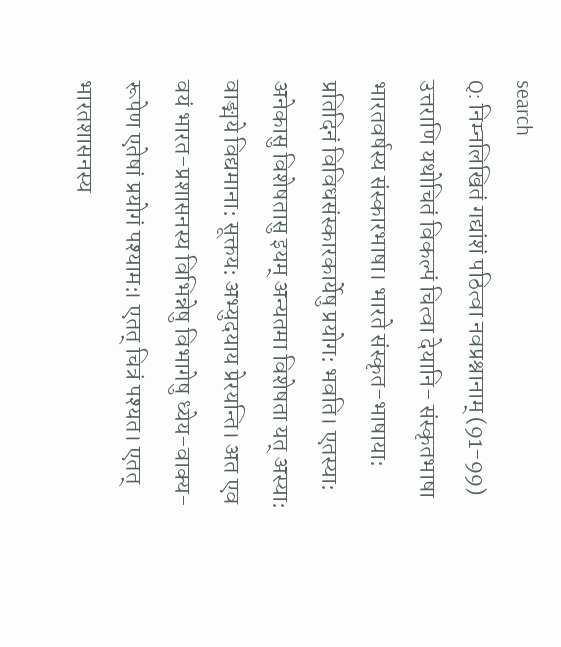search
Q: निम्नलिखितं गद्यांशं पठित्वा नवप्रश्नानाम् (91-99) उत्तराणि यथोचितं विकल्पं चित्वा देयानि- संस्कृतभाषा भारतवर्षस्य संस्कारभाषा। भारते संस्कृत-भाषाया: प्रतिदिनं विविधसंस्कारकार्येषु प्रयोग: भवति। एतस्या: अनेकासु विशेषतासु इयम् अन्यतमा विशेषता यत् अस्या: वाङ्मये विद्यमाना: सूक्तय: अभ्युदयाय प्रेरयन्ति। अत एव वयं भारत-प्रशासनस्य विभिन्नेषु विभागेषु ध्येय-वाक्य-रूपेण एतेषां प्रयोगं पश्याम:। एतत् चित्रं पश्यत। एतत् भारतशासनस्य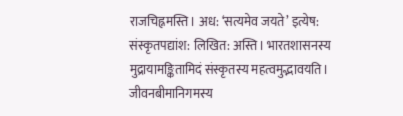राजचिह्नमस्ति। अध: ‘सत्यमेव जयते’ इत्येष: संस्कृतपद्यांश: लिखित: अस्ति। भारतशासनस्य मुद्रायामङ्कितामिदं संस्कृतस्य महत्वमुद्भावयति। जीवनबीमानिगमस्य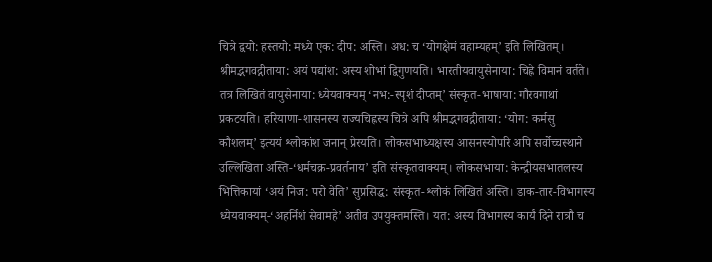चित्रे द्वयो: हस्तयो: मध्ये एक: दीप: अस्ति। अध: च ‘योगक्षेमं वहाम्यहम्’ इति लिखितम्। श्रीमद्भगवद्गीताया: अयं पद्यांश: अस्य शोभां द्विगुणयति। भारतीयवायुसेनाया: चिह्ने विमानं वर्तते। तत्र लिखितं वायुसेनाया: ध्येयवाक्यम् ‘नभ:-स्पृशं दीप्तम्’ संस्कृत-भाषाया: गौरवगाथां प्रकटयति। हरियाणा-शासनस्य राज्यचिह्नस्य चित्रे अपि श्रीमद्भगवद्गीताया: ‘योग: कर्मसु कौशलम्’ इत्ययं श्लोकांश जनान् प्रेरयति। लोकसभाध्यक्षस्य आसनस्योपरि अपि सर्वोच्चस्थाने उल्लिखिता अस्ति-‘धर्मचक्र-प्रवर्तनाय’ इति संस्कृतवाक्यम्। लोकसभाया: केन्द्रीयसभातलस्य भित्तिकायां ‘अयं निज: परो वेति’ सुप्रसिद्ध: संस्कृत-श्लोकं लिखितं अस्ति। डाक-तार-विभागस्य ध्येयवाक्यम्-‘अहर्निशं सेवामहे’ अतीव उपयुक्तमस्ति। यत: अस्य विभागस्य कार्यं दिने रात्रौ च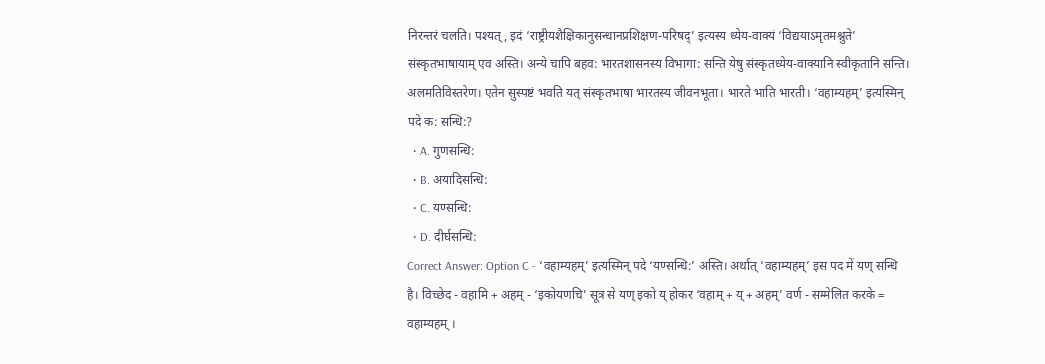निरन्तरं चलति। पश्यत्, इदं ‘राष्ट्रीयशैक्षिकानुसन्धानप्रशिक्षण-परिषद्’ इत्यस्य ध्येय-वाक्यं ‘विद्ययाऽमृतमश्नुते’ संस्कृतभाषायाम् एव अस्ति। अन्ये चापि बहव: भारतशासनस्य विभागा: सन्ति येषु संस्कृतध्येय-वाक्यानि स्वीकृतानि सन्ति। अलमतिविस्तरेण। एतेन सुस्पष्टं भवति यत् संस्कृतभाषा भारतस्य जीवनभूता। भारते भाति भारती। ‘वहाम्यहम्’ इत्यस्मिन् पदे क: सन्धि:?
  • A. गुणसन्धि:
  • B. अयादिसन्धि:
  • C. यण्सन्धि:
  • D. दीर्घसन्धि:
Correct Answer: Option C - ‘वहाम्यहम्’ इत्यस्मिन् पदे ‘यण्सन्धि:’ अस्ति। अर्थात् ‘वहाम्यहम्’ इस पद में यण् सन्धि है। विच्छेद - वहामि + अहम् - ‘इकोयणचि’ सूत्र से यण् इको य् होकर ‘वहाम् + य् + अहम्’ वर्ण - सम्मेलित करके = वहाम्यहम् ।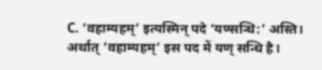C. ‘वहाम्यहम्’ इत्यस्मिन् पदे ‘यण्सन्धि:’ अस्ति। अर्थात् ‘वहाम्यहम्’ इस पद में यण् सन्धि है।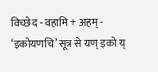विच्छेद - वहामि + अहम् - ‘इकोयणचि’ सूत्र से यण् इको य्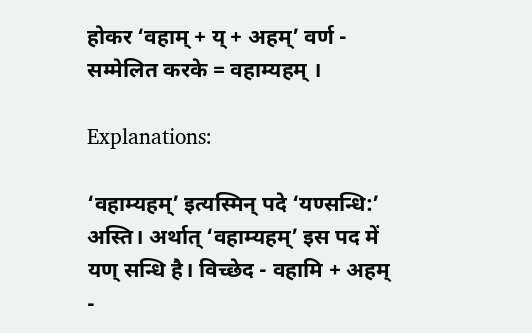होकर ‘वहाम् + य् + अहम्’ वर्ण - सम्मेलित करके = वहाम्यहम् ।

Explanations:

‘वहाम्यहम्’ इत्यस्मिन् पदे ‘यण्सन्धि:’ अस्ति। अर्थात् ‘वहाम्यहम्’ इस पद में यण् सन्धि है। विच्छेद - वहामि + अहम् -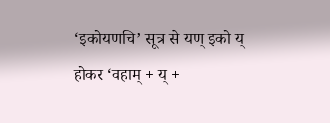‘इकोयणचि’ सूत्र से यण् इको य् होकर ‘वहाम् + य् +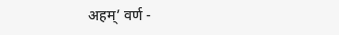अहम्’ वर्ण -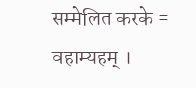सम्मेलित करके = वहाम्यहम् ।